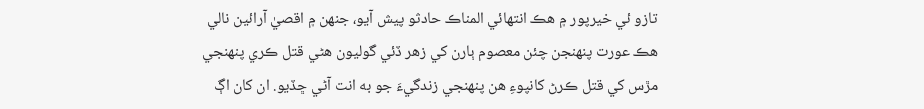تازو ئي خيرپور ۾ هڪ انتهائي المناڪ حادثو پيش آيو، جنهن ۾ اقصيٰ آرائين نالي هڪ عورت پنهنجن چئن معصوم ٻارن کي زهر ڏئي گوليون هڻي قتل ڪري پنهنجي مڙس کي قتل ڪرڻ کانپوءِ هن پنهنجي زندگيءَ جو به انت آڻي ڇڏيو. ان کان اڳ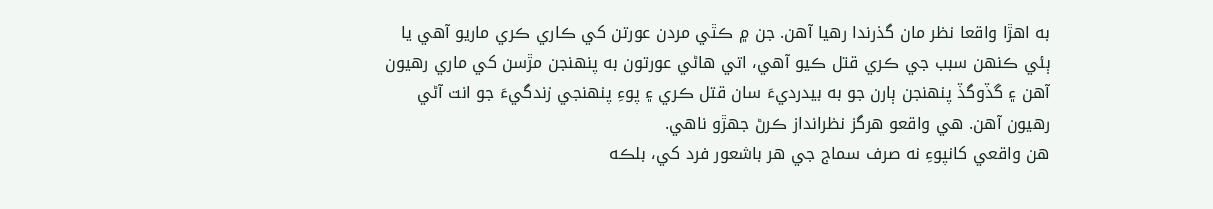به اهڙا واقعا نظر مان گذرندا رهيا آهن. جن ۾ ڪٿي مردن عورتن کي ڪاري ڪري ماريو آهي يا ٻئي ڪنهن سبب جي ڪري قتل ڪيو آهي، اتي هاڻي عورتون به پنهنجن مڙسن کي ماري رهيون آهن ۽ گڏوگڏ پنهنجن ٻارن جو به بيدرديءَ سان قتل ڪري ۽ پوءِ پنهنجي زندگيءَ جو انت آڻي رهيون آهن. هي واقعو هرگز نظرانداز ڪرڻ جهڙو ناهي.
هن واقعي کانپوءِ نه صرف سماج جي هر باشعور فرد کي، بلڪه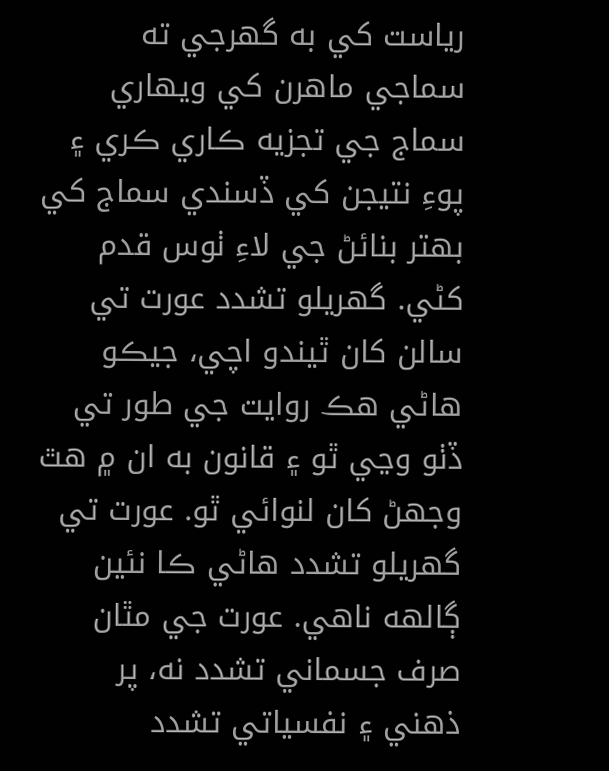رياست کي به گهرجي ته سماجي ماهرن کي ويهاري سماج جي تجزيه ڪاري ڪري ۽ پوءِ نتيجن کي ڏسندي سماج کي بهتر بنائڻ جي لاءِ ٺوس قدم کڻي. گهريلو تشدد عورت تي سالن کان ٿيندو اچي، جيڪو هاڻي هڪ روايت جي طور تي ڏٺو وڃي ٿو ۽ قانون به ان ۾ هٿ وجهڻ کان لنوائي ٿو. عورت تي گهريلو تشدد هاڻي ڪا نئين ڳالهه ناهي. عورت جي مٿان صرف جسماني تشدد نه، پر ذهني ۽ نفسياتي تشدد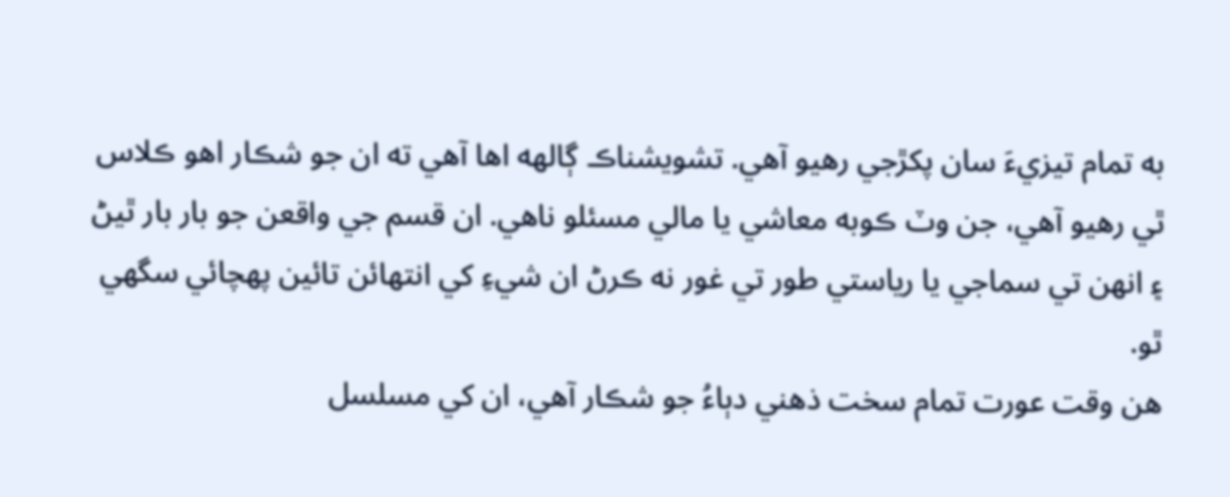به تمام تيزيءَ سان پکڙجي رهيو آهي. تشويشناڪ ڳالهه اها آهي ته ان جو شڪار اهو ڪلاس ٿي رهيو آهي، جن وٽ ڪوبه معاشي يا مالي مسئلو ناهي. ان قسم جي واقعن جو بار بار ٿيڻ ۽ انهن تي سماجي يا رياستي طور تي غور نه ڪرڻ ان شيءِ کي انتهائن تائين پهچائي سگهي ٿو.
هن وقت عورت تمام سخت ذهني دٻاءُ جو شڪار آهي، ان کي مسلسل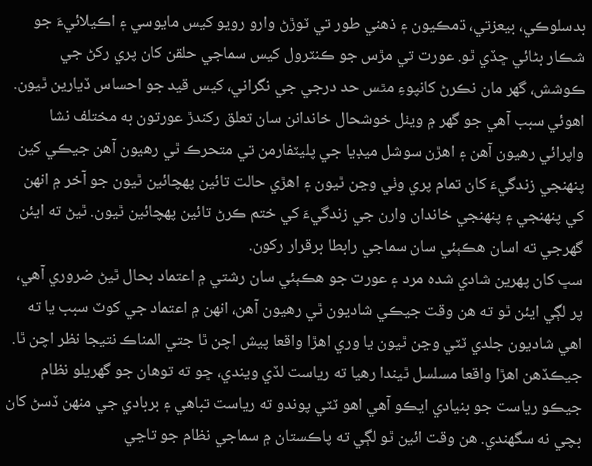بدسلوڪي، بيعزتي، ڌمڪيون ۽ ذهني طور تي ٽوڙڻ وارو رويو کيس مايوسي ۽ اڪيلائيءَ جو شڪار بڻائي ڇڏي ٿو. عورت تي مڙس جو ڪنٽرول کيس سماجي حلقن کان پري رکڻ جي ڪوشش، گهر مان نڪرڻ کانپوءِ مٿس حد درجي جي نگراني، کيس قيد جو احساس ڏيارين ٿيون. اهوئي سبب آهي جو گهر ۾ ويٺل خوشحال خاندانن سان تعلق رکندڙ عورتون به مختلف نشا واپرائي رهيون آهن ۽ اهڙن سوشل ميڊيا جي پليٽفارمن تي متحرڪ ٿي رهيون آهن جيڪي کين پنهنجي زندگيءَ کان تمام پري وٺي وڃن ٿيون ۽ اهڙي حالت تائين پهچائين ٿيون جو آخر ۾ انهن کي پنهنجي ۽ پنهنجي خاندان وارن جي زندگيءَ کي ختم ڪرڻ تائين پهچائين ٿيون. ٿيڻ ته ايئن گهرجي ته اسان هڪٻئي سان سماجي رابطا برقرار رکون.
سڀ کان پهرين شادي شده مرد ۽ عورت جو هڪٻئي سان رشتي ۾ اعتماد بحال ٿيڻ ضروري آهي، پر لڳي ايئن ٿو ته هن وقت جيڪي شاديون ٿي رهيون آهن، انهن ۾ اعتماد جي کوٽ سبب يا ته اهي شاديون جلدي ٽٽي وڃن ٿيون يا وري اهڙا واقعا پيش اچن ٿا جتي المناڪ نتيجا نظر اچن ٿا. جيڪڏهن اهڙا واقعا مسلسل ٿيندا رهيا ته رياست لڏي ويندي، ڇو ته توهان جو گهريلو نظام جيڪو رياست جو بنيادي ايڪو آهي اهو ٽٽي پوندو ته رياست تباهي ۽ بربادي جي منهن ڏسڻ کان بچي نه سگهندي. هن وقت ائين ٿو لڳي ته پاڪستان ۾ سماجي نظام جو تاڃي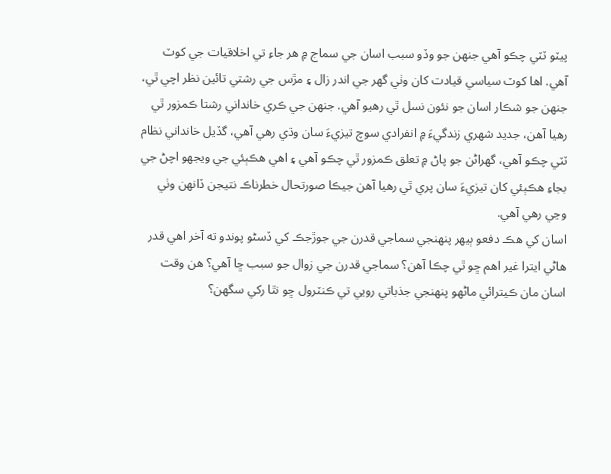پيٽو ٽٽي چڪو آهي جنهن جو وڏو سبب اسان جي سماج ۾ هر جاءِ تي اخلاقيات جي کوٽ آهي. اها کوٽ سياسي قيادت کان وٺي گهر جي اندر زال ۽ مڙس جي رشتي تائين نظر اچي ٿي، جنهن جو شڪار اسان جو نئون نسل ٿي رهيو آهي. جنهن جي ڪري خانداني رشتا ڪمزور ٿي رهيا آهن، جديد شهري زندگيءَ ۾ انفرادي سوچ تيزيءَ سان وڌي رهي آهي، گڏيل خانداني نظام ٽٽي چڪو آهي، گهراڻن جو پاڻ ۾ تعلق ڪمزور ٿي چڪو آهي ۽ اهي هڪٻئي جي ويجهو اچڻ جي بجاءِ هڪٻئي کان تيزيءَ سان پري ٿي رهيا آهن جيڪا صورتحال خطرناڪ نتيجن ڏانهن وٺي وڃي رهي آهي.
اسان کي هڪ دفعو ٻيهر پنهنجي سماجي قدرن جي جوڙجڪ کي ڏسڻو پوندو ته آخر اهي قدر هاڻي ايترا غير اهم ڇو ٿي چڪا آهن؟ سماجي قدرن جي زوال جو سبب ڇا آهي؟ هن وقت اسان مان ڪيترائي ماڻهو پنهنجي جذباتي رويي تي ڪنٽرول ڇو نٿا رکي سگهن؟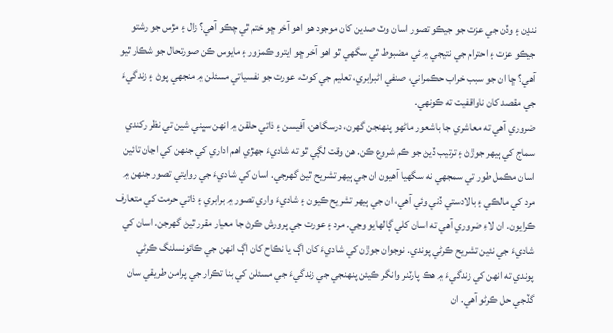ننڍن ۽ وڏن جي عزت جو جيڪو تصور اسان وٽ صدين کان موجود هو اهو آخر ڇو ختم ٿي چڪو آهي؟ زال ۽ مڙس جو رشتو جيڪو عزت ۽ احترام جي نتيجي ۾ ئي مضبوط ٿي سگهي ٿو اهو آخر ڇو ايترو ڪمزور ۽ مايوس ڪن صورتحال جو شڪار ٿيو آهي؟ ڇا ان جو سبب خراب حڪمراني، صنفي اڻبرابري، تعليم جي کوٽ، عورت جو نفسياتي مسئلن ۾ منجهي پوڻ ۽ زندگيءَ جي مقصد کان ناواقفيت ته ڪونهي.
ضروري آهي ته معاشري جا باشعور ماڻهو پنهنجن گهرن، درسگاهن، آفيسن ۽ ذاتي حلقن ۾ انهن سڀني شين تي نظر رکندي سماج کي ٻيهر جوڙڻ ۽ ترتيب ڏيڻ جو ڪم شروع ڪن. هن وقت لڳي ٿو ته شاديءَ جهڙي اهم اداري کي جنهن کي اڃان تائين اسان مڪمل طور تي سمجهي نه سگهيا آهيون ان جي ٻيهر تشريح ٿيڻ گهرجي. اسان کي شاديءَ جي روايتي تصور جنهن ۾ مرد کي مالڪي ۽ بالادستي ڏني وئي آهي، ان جي ٻيهر تشريح ڪيون ۽ شاديءَ واري تصور ۾ برابري ۽ ذاتي حرمت کي متعارف ڪرايون. ان لاءِ ضروري آهي ته اسان کلي ڳالهايو وڃي. مرد ۽ عورت جي پرورش ڪرڻ جا معيار مقرر ٿيڻ گهرجن. اسان کي شاديءَ جي نئين تشريح ڪرڻي پوندي. نوجوان جوڙن کي شاديءَ کان اڳ يا نڪاح کان اڳ انهن جي ڪائونسلنگ ڪرڻي پوندي ته انهن کي زندگيءَ ۾ هڪ پارٽنر وانگر ڪيئن پنهنجي جي زندگيءَ جي مسئلن کي بنا تڪرار جي پرامن طريقي سان گڏجي حل ڪرڻو آهي. ان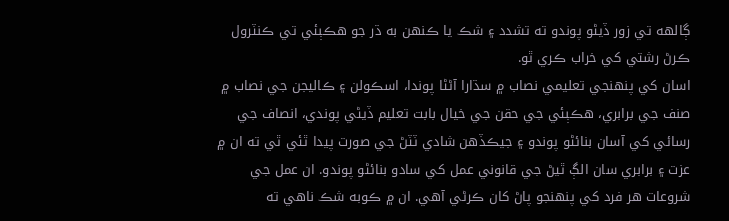ڳالهه تي زور ڏيڻو پوندو ته تشدد ۽ شڪ يا ڪنهن به ڌر جو هڪٻئي تي ڪنٽرول ڪرڻ رشتي کي خراب ڪري ٿو.
اسان کي پنهنجي تعليمي نصاب ۾ سڌارا آڻڻا پوندا، اسڪولن ۽ ڪاليجن جي نصاب ۾ صنف جي برابري، هڪٻئي جي حقن جي خيال بابت تعليم ڏيڻي پوندي، انصاف جي رسائي کي آسان بنائڻو پوندو ۽ جيڪڏهن شادي ٽٽڻ جي صورت پيدا ٿئي ٿي ته ان ۾ عزت ۽ برابري سان الڳ ٿيڻ جي قانوني عمل کي سادو بنائڻو پوندو. ان عمل جي شروعات هر فرد کي پنهنجو پاڻ کان ڪرڻي آهي. ان ۾ ڪوبه شڪ ناهي ته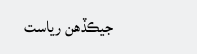جيڪڏهن رياست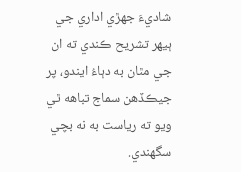شاديءَ جهڙي اداري جي ٻيهر تشريح ڪندي ته ان جي مٿان به دٻاءُ ايندو، پر جيڪڏهن سماج تباهه ٿي ويو ته رياست به نه بچي سگهندي.